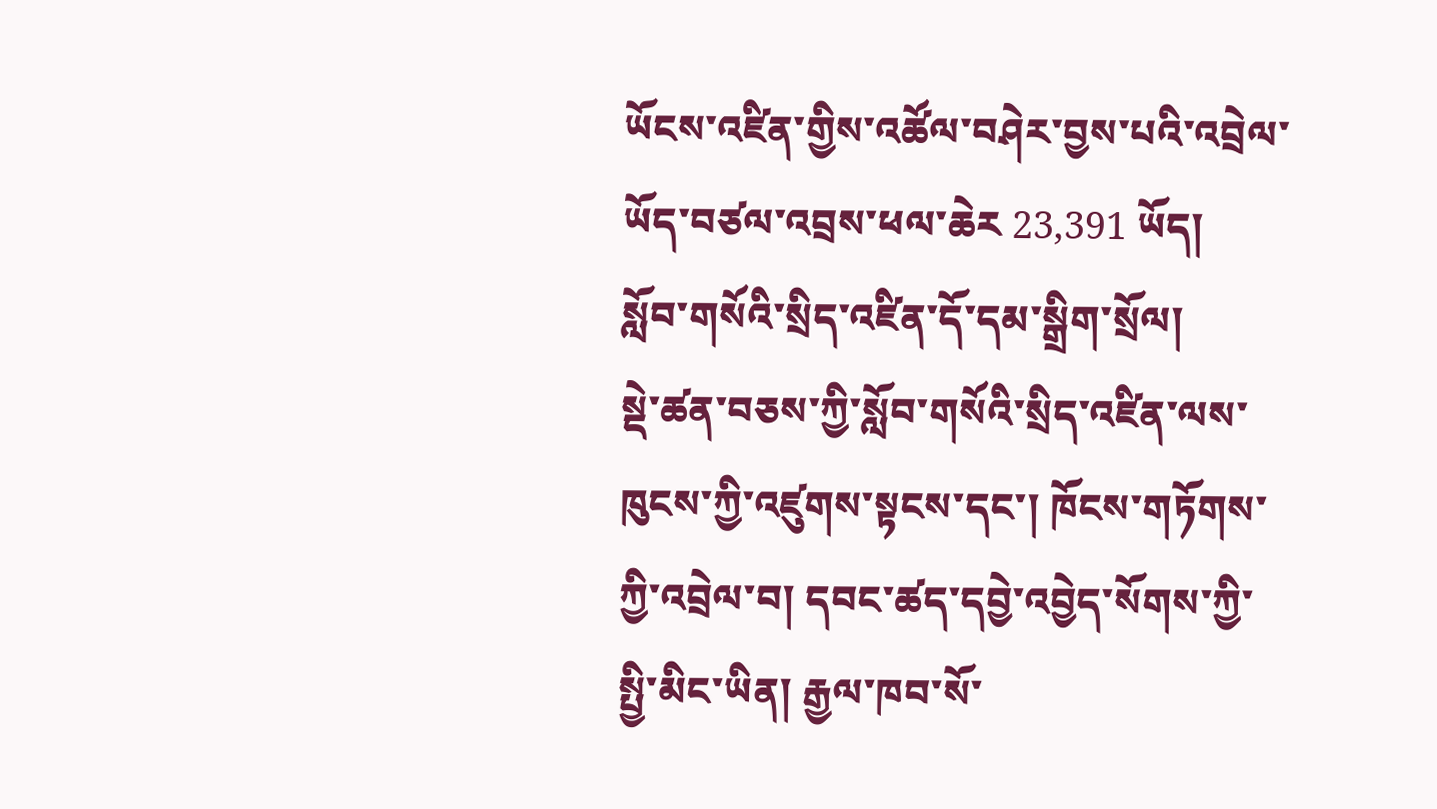ཡོངས་འཛིན་གྱིས་འཚོལ་བཤེར་བྱས་པའི་འབྲེལ་ཡོད་བཙལ་འབྲས་ཕལ་ཆེར 23,391 ཡོད།
སློབ་གསོའི་སྲིད་འཛིན་དོ་དམ་སྒྲིག་སྲོལ།
སྡེ་ཚན་བཅས་ཀྱི་སློབ་གསོའི་སྲིད་འཛིན་ལས་ཁུངས་ཀྱི་འཛུགས་སྟངས་དང་། ཁོངས་གཏོགས་ཀྱི་འབྲེལ་བ། དབང་ཚད་དབྱེ་འབྱེད་སོགས་ཀྱི་སྤྱི་མིང་ཡིན། རྒྱལ་ཁབ་སོ་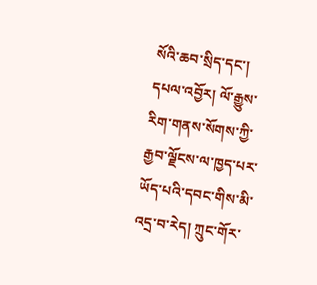སོའི་ཆབ་སྲིད་དང་། དཔལ་འབྱོར། ལོ་རྒྱུས་རིག་གནས་སོགས་ཀྱི་རྒྱབ་ལྗོངས་ལ་ཁྱད་པར་ཡོད་པའི་དབང་གིས་མི་འདྲ་བ་རེད། ཀྲུང་གོར་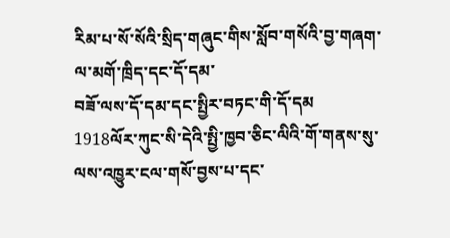རིམ་པ་སོ་སོའི་སྲིད་གཞུང་གིས་སློབ་གསོའི་བྱ་གཞག་ལ་མགོ་ཁྲིད་དང་དོ་དམ་
བཟོ་ལས་དོ་དམ་དང་སྤྱིར་བཏང་གི་དོ་དམ
1918ལོར་ཀུང་སི་དེའི་སྤྱི་ཁྱབ་ཅིང་ལིའི་གོ་གནས་སུ་ལས་འཁྱུར་ངལ་གསོ་བྱས་པ་དང་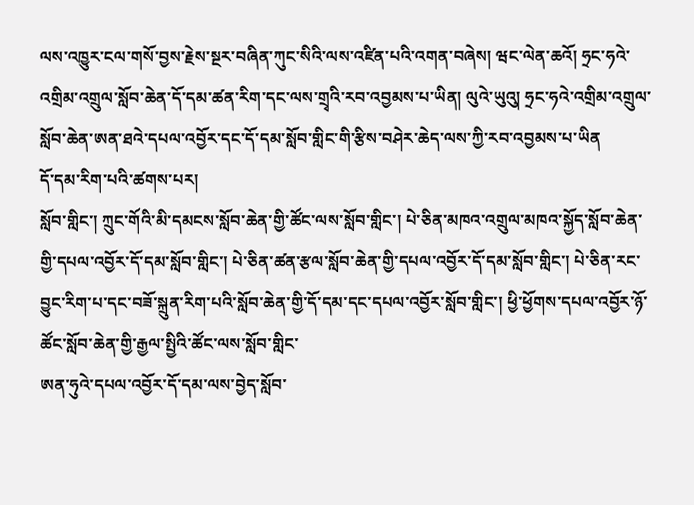ལས་འཁྱུར་ངལ་གསོ་བྱས་རྗེས་སྔར་བཞིན་ཀུང་སིའི་ལས་འཛིན་པའི་འགན་བཞེས། ཝང་ལེན་ཆའོ། ཧྲང་ཧའེ་འགྲིམ་འགྲུལ་སློབ་ཆེན་དོ་དམ་ཚན་རིག་དང་ལས་གྲྭའི་རབ་འབྱམས་པ་ཡིན། ལུའེ་ཡུའུ། ཧྲང་ཧའེ་འགྲིམ་འགྲུལ་སློབ་ཆེན་ཨན་ཐའེ་དཔལ་འབྱོར་དང་དོ་དམ་སློབ་གླིང་གི་རྩིས་བཤེར་ཆེད་ལས་ཀྱི་རབ་འབྱམས་པ་ཡིན
དོ་དམ་རིག་པའི་ཚགས་པར།
སློབ་གླིང་། ཀྲུང་གོའི་མི་དམངས་སློབ་ཆེན་གྱི་ཚོང་ལས་སློབ་གླིང་། པེ་ཅིན་མཁའ་འགྲུལ་མཁའ་སྐྱོད་སློབ་ཆེན་གྱི་དཔལ་འབྱོར་དོ་དམ་སློབ་གླིང་། པེ་ཅིན་ཚན་རྩལ་སློབ་ཆེན་གྱི་དཔལ་འབྱོར་དོ་དམ་སློབ་གླིང་། པེ་ཅིན་རང་བྱུང་རིག་པ་དང་བཟོ་སྐྲུན་རིག་པའི་སློབ་ཆེན་གྱི་དོ་དམ་དང་དཔལ་འབྱོར་སློབ་གླིང་། ཕྱི་ཕྱོགས་དཔལ་འབྱོར་ཉོ་ཚོང་སློབ་ཆེན་གྱི་རྒྱལ་སྤྱིའི་ཚོང་ལས་སློབ་གླིང་
ཨན་ཧུའེ་དཔལ་འབྱོར་དོ་དམ་ལས་བྱེད་སློབ་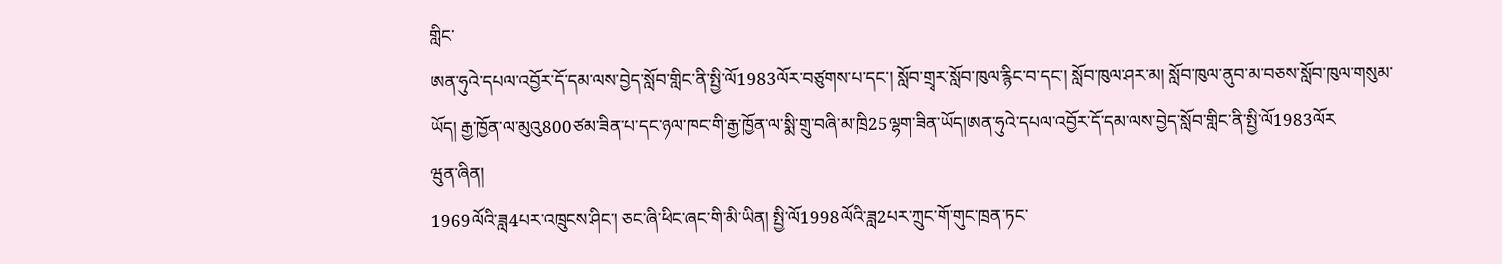གླིང་
ཨན་ཧུའེ་དཔལ་འབྱོར་དོ་དམ་ལས་བྱེད་སློབ་གླིང་ནི་སྤྱི་ལོ1983ལོར་བཙུགས་པ་དང་། སློབ་གྲྭར་སློབ་ཁུལ་རྙིང་བ་དང་། སློབ་ཁུལ་ཤར་མ། སློབ་ཁུལ་ནུབ་མ་བཅས་སློབ་ཁུལ་གསུམ་ཡོད། རྒྱ་ཁྱོན་ལ་མུའུ800ཙམ་ཟིན་པ་དང་ཉལ་ཁང་གི་རྒྱ་ཁྱོན་ལ་སྨི་གྲུ་བཞི་མ་ཁྲི25ལྷག་ཟིན་ཡོད།ཨན་ཧུའེ་དཔལ་འབྱོར་དོ་དམ་ལས་བྱེད་སློབ་གླིང་ནི་སྤྱི་ལོ1983ལོར
ཝུན་ཞིན།
1969ལོའི་ཟླ4པར་འཁྲུངས་ཤིང་། ཅང་ཞི་ཕིང་ཞང་གི་མི་ཡིན། སྤྱི་ལོ1998ལོའི་ཟླ2པར་ཀྲུང་གོ་གུང་ཁྲན་ཏང་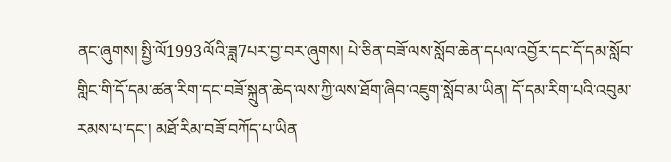ནང་ཞུགས། སྤྱི་ལོ1993ལོའི་ཟླ7པར་བྱ་བར་ཞུགས། པེ་ཅིན་བཟོ་ལས་སློབ་ཆེན་དཔལ་འབྱོར་དང་དོ་དམ་སློབ་གླིང་གི་དོ་དམ་ཚན་རིག་དང་བཟོ་སྐྲུན་ཆེད་ལས་ཀྱི་ལས་ཐོག་ཞིབ་འཇུག་སློབ་མ་ཡིན། དོ་དམ་རིག་པའི་འབུམ་རམས་པ་དང་། མཐོ་རིམ་བཟོ་བཀོད་པ་ཡིན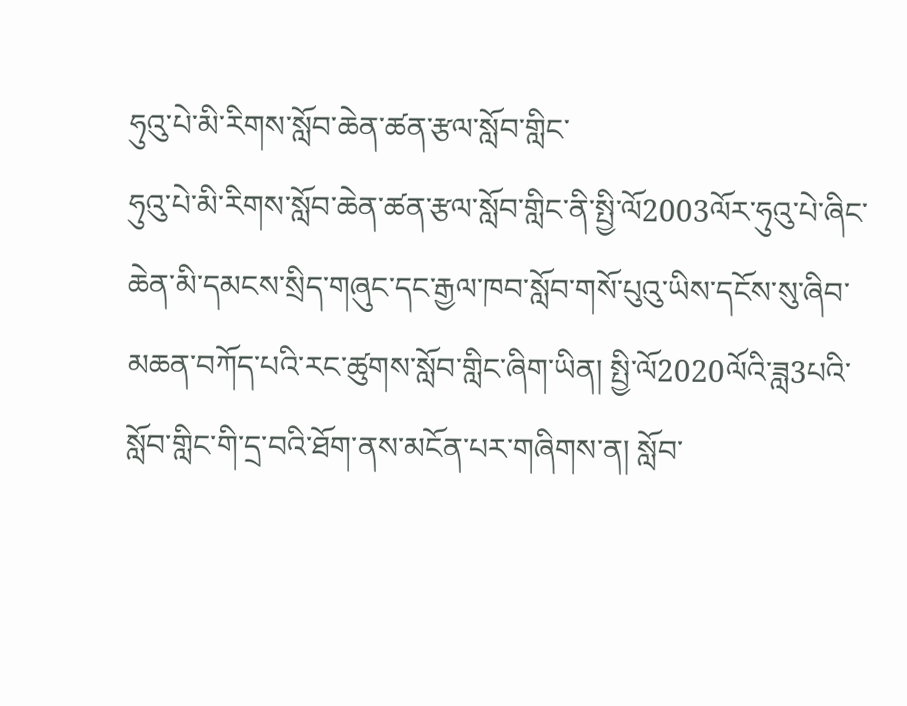ཧུའུ་པེ་མི་རིགས་སློབ་ཆེན་ཚན་རྩལ་སློབ་གླིང་
ཧུའུ་པེ་མི་རིགས་སློབ་ཆེན་ཚན་རྩལ་སློབ་གླིང་ནི་སྤྱི་ལོ2003ལོར་ཧུའུ་པེ་ཞིང་ཆེན་མི་དམངས་སྲིད་གཞུང་དང་རྒྱལ་ཁབ་སློབ་གསོ་པུའུ་ཡིས་དངོས་སུ་ཞིབ་མཆན་བཀོད་པའི་རང་ཚུགས་སློབ་གླིང་ཞིག་ཡིན། སྤྱི་ལོ2020ལོའི་ཟླ3པའི་སློབ་གླིང་གི་དྲ་བའི་ཐོག་ནས་མངོན་པར་གཞིགས་ན། སློབ་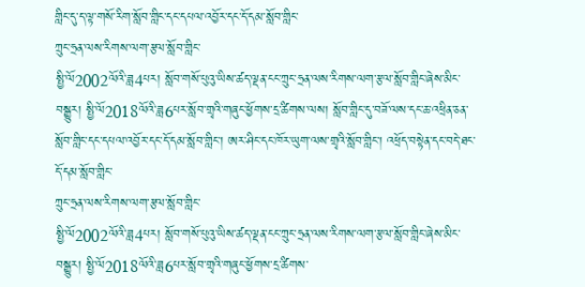གླིང་དུ་ད་ལྟ་གསོ་རིག་སློབ་གླིང་དང་དཔལ་འབྱོར་དང་དོ་དམ་སློབ་གླིང་
ཀྲུང་ཧྲན་ལས་རིགས་ལག་རྩལ་སློབ་གླིང་
སྤྱི་ལོ2002ལོའི་ཟླ4པར། སློབ་གསོ་པུའུ་ཡིས་ཚད་ལྡན་ངང་ཀྲུང་ཧྲན་ལས་རིགས་ལག་རྩལ་སློབ་གླིང་ཞེས་མིང་བསྒྱུར། སྤྱི་ལོ2018ལོའི་ཟླ6པར་སློབ་གྲྭའི་གཞུང་ཕྱོགས་དྲ་ཚིགས་ལས། སློབ་གླིང་དུ་བཟོ་ལས་དང་ཆ་འཕྲིན་ཅན་སློབ་གླིང་དང་དཔལ་འབྱོར་དང་དོ་དམ་སློབ་གླིང་། ཨར་ཤིང་དང་ཁོར་ཡུག་ལས་གྲྭའི་སློབ་གླིང་། འཕྲོད་བསྟེན་དང་བདེ་ཐང་དོ་དམ་སློབ་གླིང་
ཀྲུང་ཧྲན་ལས་རིགས་ལག་རྩལ་སློབ་གླིང་
སྤྱི་ལོ2002ལོའི་ཟླ4པར། སློབ་གསོ་པུའུ་ཡིས་ཚད་ལྡན་ངང་ཀྲུང་ཧྲན་ལས་རིགས་ལག་རྩལ་སློབ་གླིང་ཞེས་མིང་བསྒྱུར། སྤྱི་ལོ2018ལོའི་ཟླ6པར་སློབ་གྲྭའི་གཞུང་ཕྱོགས་དྲ་ཚིགས་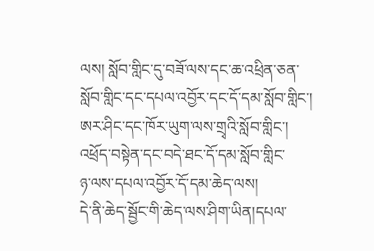ལས། སློབ་གླིང་དུ་བཟོ་ལས་དང་ཆ་འཕྲིན་ཅན་སློབ་གླིང་དང་དཔལ་འབྱོར་དང་དོ་དམ་སློབ་གླིང་། ཨར་ཤིང་དང་ཁོར་ཡུག་ལས་གྲྭའི་སློབ་གླིང་། འཕྲོད་བསྟེན་དང་བདེ་ཐང་དོ་དམ་སློབ་གླིང་
ཉ་ལས་དཔལ་འབྱོར་དོ་དམ་ཆེད་ལས།
དེ་ནི་ཆེད་སྦྱོང་གི་ཆེད་ལས་ཤིག་ཡིན།དཔལ་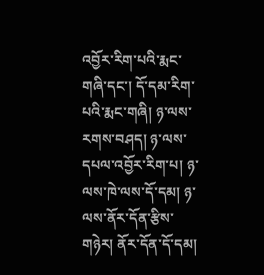འབྱོར་རིག་པའི་རྨང་གཞི་དང་། དོ་དམ་རིག་པའི་རྨང་གཞི། ཉ་ལས་རགས་བཤད། ཉ་ལས་དཔལ་འབྱོར་རིག་པ། ཉ་ལས་ཁེ་ལས་དོ་དམ། ཉ་ལས་ནོར་དོན་རྩིས་གཉེར། ནོར་དོན་དོ་དམ།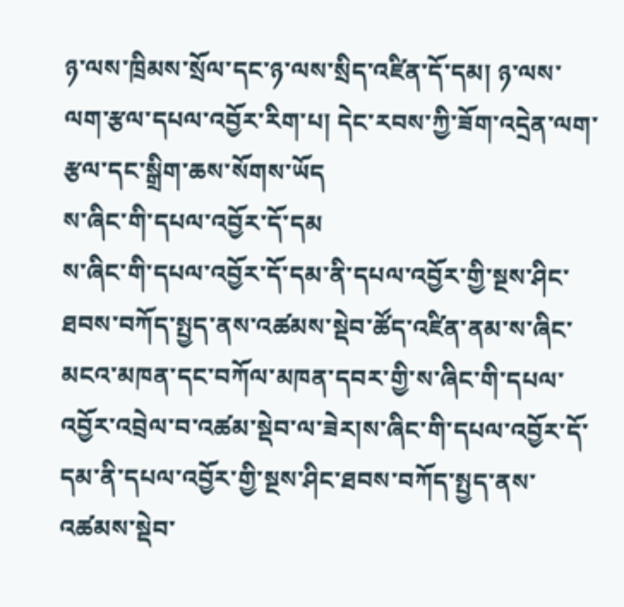ཉ་ལས་ཁྲིམས་སྲོལ་དང་ཉ་ལས་སྲིད་འཛིན་དོ་དམ། ཉ་ལས་ལག་རྩལ་དཔལ་འབྱོར་རིག་པ། དེང་རབས་ཀྱི་ཟོག་འདྲེན་ལག་རྩལ་དང་སྒྲིག་ཆས་སོགས་ཡོད
ས་ཞིང་གི་དཔལ་འབྱོར་དོ་དམ
ས་ཞིང་གི་དཔལ་འབྱོར་དོ་དམ་ནི་དཔལ་འབྱོར་གྱི་སྔས་ཤིང་ཐབས་བཀོད་སྤྱད་ནས་འཚམས་སྡེབ་ཚོད་འཛིན་ནམ་ས་ཞིང་མངའ་མཁན་དང་བཀོལ་མཁན་དབར་གྱི་ས་ཞིང་གི་དཔལ་འབྱོར་འབྲེལ་བ་འཚམ་སྡེབ་ལ་ཟེར།ས་ཞིང་གི་དཔལ་འབྱོར་དོ་དམ་ནི་དཔལ་འབྱོར་གྱི་སྔས་ཤིང་ཐབས་བཀོད་སྤྱད་ནས་འཚམས་སྡེབ་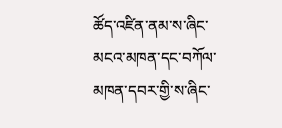ཚོད་འཛིན་ནམ་ས་ཞིང་མངའ་མཁན་དང་བཀོལ་མཁན་དབར་གྱི་ས་ཞིང་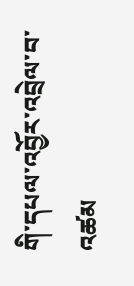གི་དཔལ་འབྱོར་འབྲེལ་བ་འཚམ